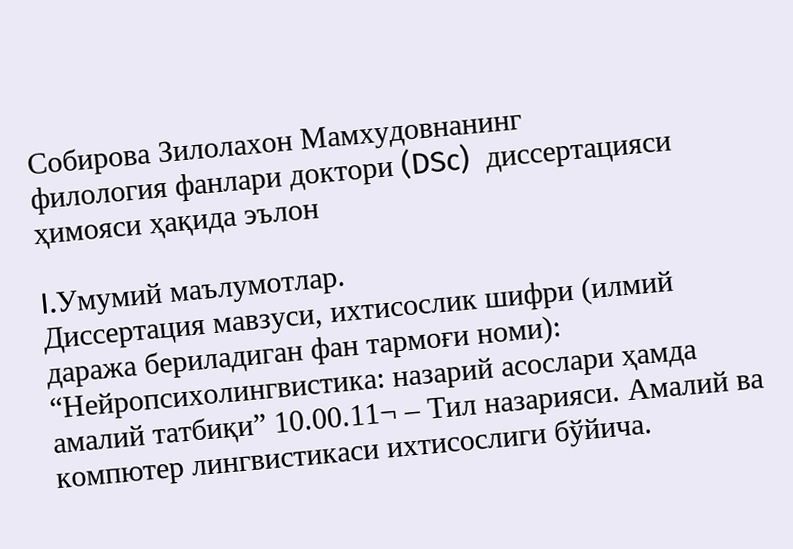Собирова Зилолахон Мамхудовнанинг
филология фанлари доктори (DSc)  диссертацияси ҳимояси ҳақида эълон

I.Умумий маълумотлар.
Диссертация мавзуси, ихтисослик шифри (илмий даража бериладиган фан тармоғи номи):  “Нейропсихолингвистика: назарий асослари ҳамда амалий татбиқи” 10.00.11¬ – Тил назарияси. Амалий ва компютер лингвистикаси ихтисослиги бўйича.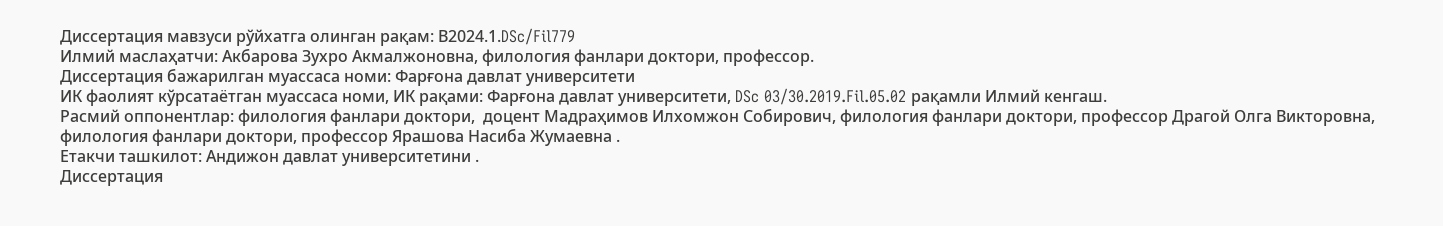Диссертация мавзуси рўйхатга олинган рақам: В2024.1.DSc/Fil779
Илмий маслаҳатчи: Акбарова Зухро Акмалжоновна, филология фанлари доктори, профессор.
Диссертация бажарилган муассаса номи: Фарғона давлат университети
ИК фаолият кўрсатаётган муассаса номи, ИК рақами: Фарғона давлат университети, DSc 03/30.2019.Fil.05.02 рақамли Илмий кенгаш.
Расмий оппонентлар: филология фанлари доктори,  доцент Мадраҳимов Илхомжон Собирович, филология фанлари доктори, профессор Драгой Олга Викторовна, филология фанлари доктори, профессор Ярашова Насиба Жумаевна .
Етакчи ташкилот: Андижон давлат университетини .
Диссертация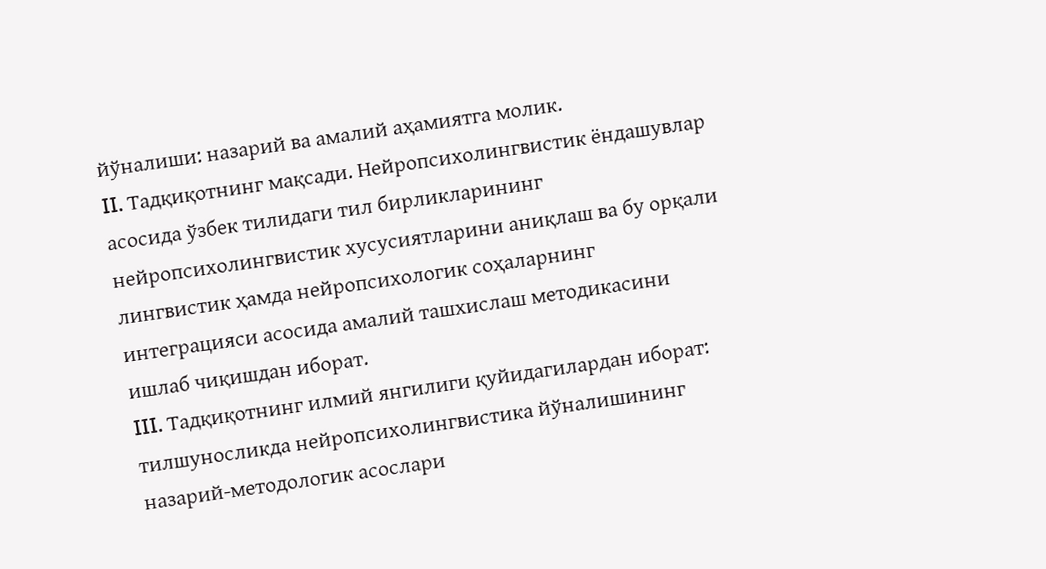йўналиши: назарий ва амалий аҳамиятга молик.
II. Тадқиқотнинг мақсади. Нейропсихолингвистик ёндашувлар асосида ўзбек тилидаги тил бирликларининг нейропсихолингвистик хусусиятларини аниқлаш ва бу орқали лингвистик ҳамда нейропсихологик соҳаларнинг интеграцияси асосида амалий ташхислаш методикасини ишлаб чиқишдан иборат.
III. Тадқиқотнинг илмий янгилиги қуйидагилардан иборат:
тилшуносликда нейропсихолингвистика йўналишининг назарий-методологик асослари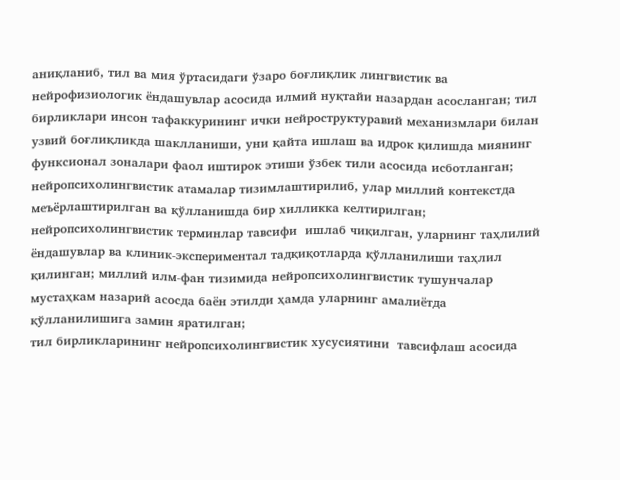аниқланиб, тил ва мия ўртасидаги ўзаро боғлиқлик лингвистик ва нейрофизиологик ёндашувлар асосида илмий нуқтайи назардан асосланган; тил бирликлари инсон тафаккурининг ички нейроструктуравий механизмлари билан узвий боғлиқликда шаклланиши, уни қайта ишлаш ва идрок қилишда миянинг функсионал зоналари фаол иштирок этиши ўзбек тили асосида исботланган;
нейропсихолингвистик атамалар тизимлаштирилиб, улар миллий контекстда меъёрлаштирилган ва қўлланишда бир хилликка келтирилган;  нейропсихолингвистик терминлар тавсифи  ишлаб чиқилган, уларнинг таҳлилий ёндашувлар ва клиник-экспериментал тадқиқотларда қўлланилиши таҳлил қилинган; миллий илм-фан тизимида нейропсихолингвистик тушунчалар мустаҳкам назарий асосда баён этилди ҳамда уларнинг амалиётда қўлланилишига замин яратилган;
тил бирликларининг нейропсихолингвистик хусусиятини  тавсифлаш асосида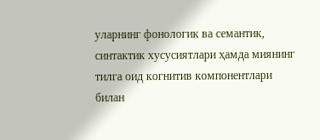уларнинг фонологик ва семантик, синтактик хусусиятлари ҳамда миянинг тилга оид когнитив компонентлари билан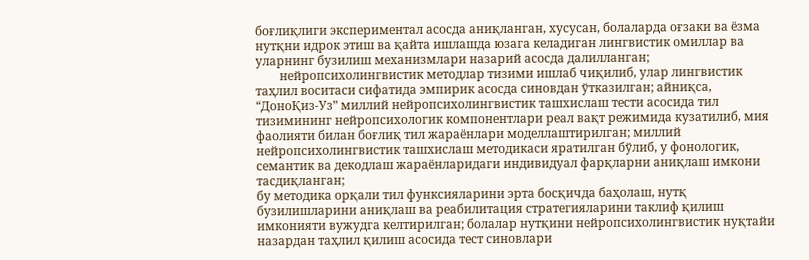боғлиқлиги экспериментал асосда аниқланган, хусусан, болаларда оғзаки ва ёзма нутқни идрок этиш ва қайта ишлашда юзага келадиган лингвистик омиллар ва уларнинг бузилиш механизмлари назарий асосда далилланган;
        нейропсихолингвистик методлар тизими ишлаб чиқилиб, улар лингвистик таҳлил воситаси сифатида эмпирик асосда синовдан ўтказилган; айниқса, “ДоноҚиз-Уз” миллий нейропсихолингвистик ташхислаш тести асосида тил тизимининг нейропсихологик компонентлари реал вақт режимида кузатилиб, мия фаолияти билан боғлиқ тил жараёнлари моделлаштирилган; миллий нейропсихолингвистик ташхислаш методикаси яратилган бўлиб, у фонологик, семантик ва декодлаш жараёнларидаги индивидуал фарқларни аниқлаш имкони тасдиқланган;
бу методика орқали тил функсияларини эрта босқичда баҳолаш, нутқ бузилишларини аниқлаш ва реабилитация стратегияларини таклиф қилиш имконияти вужудга келтирилган; болалар нутқини нейропсихолингвистик нуқтайи назардан таҳлил қилиш асосида тест синовлари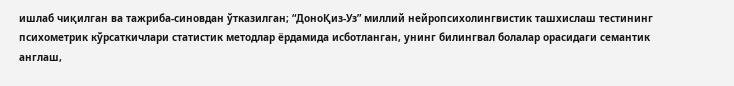ишлаб чиқилган ва тажриба-синовдан ўтказилган; “ДоноҚиз-Уз” миллий нейропсихолингвистик ташхислаш тестининг психометрик кўрсаткичлари статистик методлар ёрдамида исботланган, унинг билингвал болалар орасидаги семантик англаш,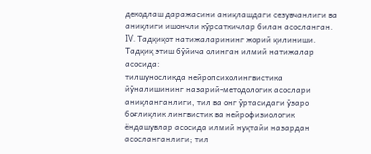декодлаш даражасини аниқлашдаги сезувчанлиги ва аниқлиги ишончли кўрсаткичлар билан асосланган.
IV. Тадқиқот натижаларининг жорий қилиниши. Тадқиқ этиш бўйича олинган илмий натижалар асосида:
тилшуносликда нейропсихолингвистика йўналишининг назарий-методологик асослари аниқланганлиги, тил ва онг ўртасидаги ўзаро боғлиқлик лингвистик ва нейрофизиологик ёндашувлар асосида илмий нуқтайи назардан асосланганлиги; тил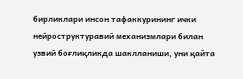бирликлари инсон тафаккурининг ички нейроструктуравий механизмлари билан узвий боғлиқликда шаклланиши, уни қайта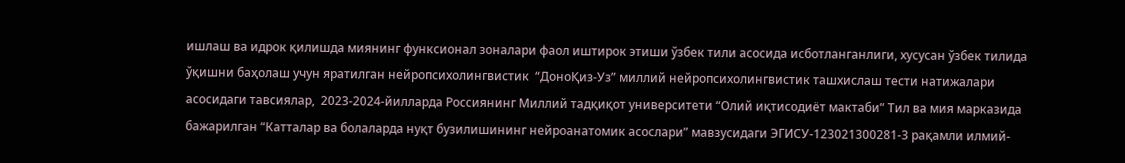ишлаш ва идрок қилишда миянинг функсионал зоналари фаол иштирок этиши ўзбек тили асосида исботланганлиги, хусусан ўзбек тилида ўқишни баҳолаш учун яратилган нейропсихолингвистик  “ДоноҚиз-Уз” миллий нейропсихолингвистик ташхислаш тести натижалари асосидаги тавсиялар,  2023-2024-йилларда Россиянинг Миллий тадқиқот университети “Олий иқтисодиёт мактаби” Тил ва мия марказида бажарилган “Катталар ва болаларда нуқт бузилишининг нейроанатомик асослари” мавзусидаги ЭГИСУ-123021300281-3 рақамли илмий-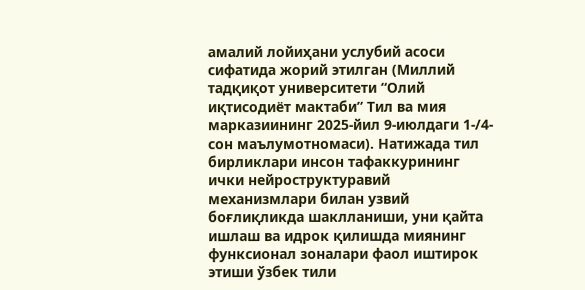амалий лойиҳани услубий асоси сифатида жорий этилган (Миллий тадқиқот университети “Олий иқтисодиёт мактаби” Тил ва мия марказиининг 2025-йил 9-июлдаги 1-/4-сон маълумотномаси). Натижада тил бирликлари инсон тафаккурининг ички нейроструктуравий механизмлари билан узвий боғлиқликда шаклланиши, уни қайта ишлаш ва идрок қилишда миянинг функсионал зоналари фаол иштирок этиши ўзбек тили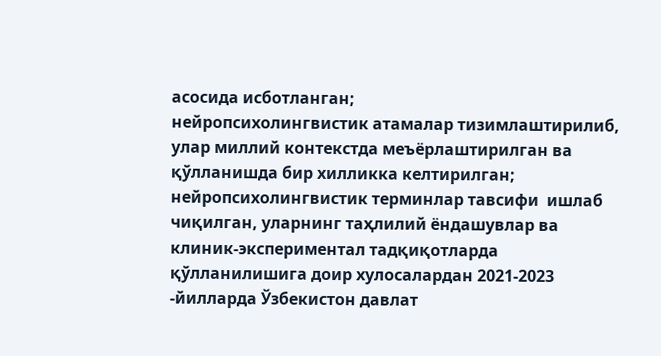асосида исботланган;
нейропсихолингвистик атамалар тизимлаштирилиб, улар миллий контекстда меъёрлаштирилган ва қўлланишда бир хилликка келтирилган; нейропсихолингвистик терминлар тавсифи  ишлаб чиқилган, уларнинг таҳлилий ёндашувлар ва клиник-экспериментал тадқиқотларда қўлланилишига доир хулосалардан 2021-2023 -йилларда Ўзбекистон давлат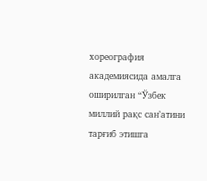хореография академиясида амалга оширилган “Ўзбек миллий рақс санʼатини тарғиб этишга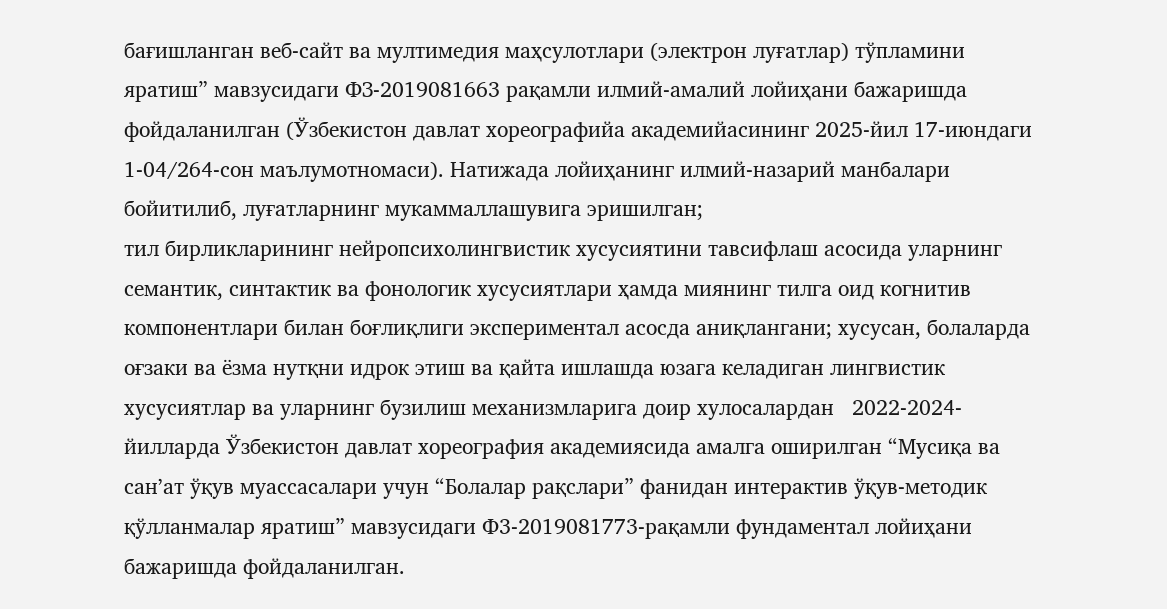бағишланган веб-сайт ва мултимедия маҳсулотлари (электрон луғатлар) тўпламини яратиш” мавзусидаги ФЗ-2019081663 рақамли илмий-амалий лойиҳани бажаришда фойдаланилган (Ўзбекистон давлат хореографийа академийасининг 2025-йил 17-июндаги 1-04/264-сон маълумотномаси). Натижада лойиҳанинг илмий-назарий манбалари бойитилиб, луғатларнинг мукаммаллашувига эришилган;
тил бирликларининг нейропсихолингвистик хусусиятини тавсифлаш асосида уларнинг семантик, синтактик ва фонологик хусусиятлари ҳамда миянинг тилга оид когнитив компонентлари билан боғлиқлиги экспериментал асосда аниқлангани; хусусан, болаларда оғзаки ва ёзма нутқни идрок этиш ва қайта ишлашда юзага келадиган лингвистик хусусиятлар ва уларнинг бузилиш механизмларига доир хулосалардан   2022-2024-йилларда Ўзбекистон давлат хореография академиясида амалга оширилган “Мусиқа ва санʼат ўқув муассасалари учун “Болалар рақслари” фанидан интерактив ўқув-методик қўлланмалар яратиш” мавзусидаги Ф3-2019081773-рақамли фундаментал лойиҳани бажаришда фойдаланилган.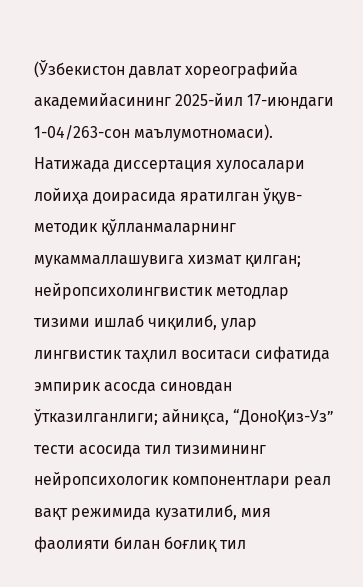(Ўзбекистон давлат хореографийа академийасининг 2025-йил 17-июндаги 1-04/263-сон маълумотномаси). Натижада диссертация хулосалари лойиҳа доирасида яратилган ўқув-методик қўлланмаларнинг мукаммаллашувига хизмат қилган;
нейропсихолингвистик методлар тизими ишлаб чиқилиб, улар лингвистик таҳлил воситаси сифатида эмпирик асосда синовдан ўтказилганлиги; айниқса, “ДоноҚиз-Уз” тести асосида тил тизимининг нейропсихологик компонентлари реал вақт режимида кузатилиб, мия фаолияти билан боғлиқ тил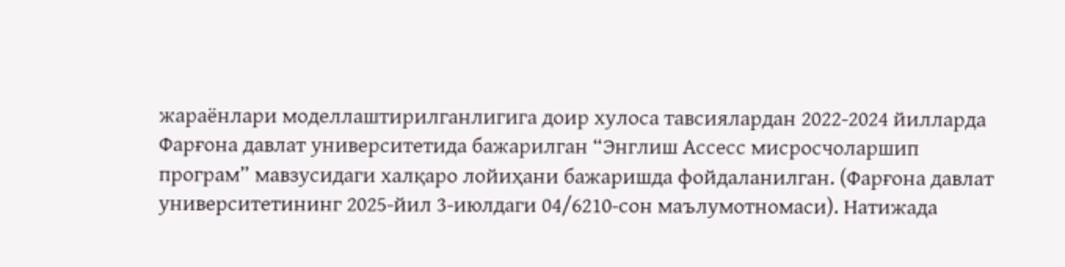жараёнлари моделлаштирилганлигига доир хулоса тавсиялардан 2022-2024 йилларда Фарғона давлат университетида бажарилган “Энглиш Аccесс миcросчоларшип програм” мавзусидаги халқаро лойиҳани бажаришда фойдаланилган. (Фарғона давлат университетининг 2025-йил 3-июлдаги 04/6210-сон маълумотномаси). Натижада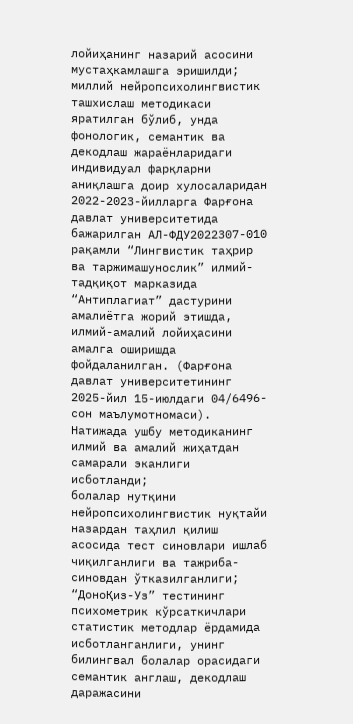лойиҳанинг назарий асосини мустаҳкамлашга эришилди;
миллий нейропсихолингвистик ташхислаш методикаси яратилган бўлиб, унда фонологик, семантик ва декодлаш жараёнларидаги индивидуал фарқларни аниқлашга доир хулосаларидан 2022-2023-йилларга Фарғона давлат университетида бажарилган АЛ-ФДУ2022307-010 рақамли “Лингвистик таҳрир ва таржимашунослик” илмий-тадқиқот марказида “Антиплагиат” дастурини амалиётга жорий этишда, илмий-амалий лойиҳасини амалга оширишда фойдаланилган. (Фарғона давлат университетининг 2025-йил 15-июлдаги 04/6496-сон маълумотномаси). Натижада ушбу методиканинг илмий ва амалий жиҳатдан самарали эканлиги исботланди;
болалар нутқини нейропсихолингвистик нуқтайи назардан таҳлил қилиш асосида тест синовлари ишлаб чиқилганлиги ва тажриба-синовдан ўтказилганлиги; “ДоноҚиз-Уз” тестининг психометрик кўрсаткичлари статистик методлар ёрдамида исботланганлиги, унинг билингвал болалар орасидаги семантик англаш, декодлаш даражасини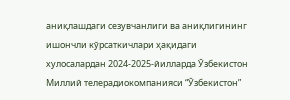аниқлашдаги сезувчанлиги ва аниқлигининг ишончли кўрсаткичлари ҳақидаги хулосалардан 2024-2025-йилларда Ўзбекистон Миллий телерадиокомпанияси “Ўзбекистон”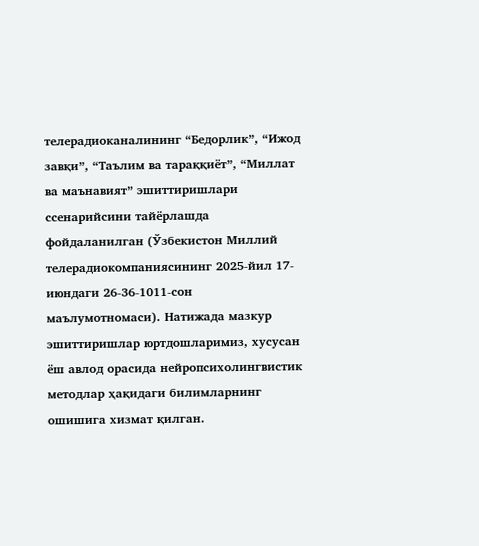телерадиоканалининг “Бедорлик”, “Ижод завқи”, “Таълим ва тараққиёт”, “Миллат ва маънавият” эшиттиришлари ссенарийсини тайёрлашда фойдаланилган (Ўзбекистон Миллий телерадиокомпаниясининг 2025-йил 17-июндаги 26-36-1011-сон маълумотномаси). Натижада мазкур эшиттиришлар юртдошларимиз, хусусан ёш авлод орасида нейропсихолингвистик методлар ҳақидаги билимларнинг ошишига хизмат қилган.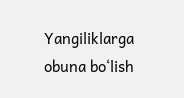Yangiliklarga obuna bo‘lish